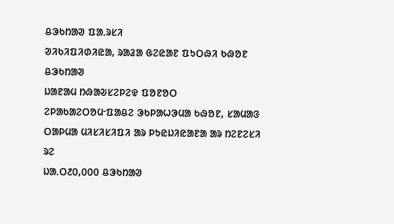ᱪᱳᱠᱴᱟᱣ ᱯᱟᱹᱨᱥᱤ
ᱣᱤᱠᱤᱯᱤᱰᱤᱭᱟ, ᱨᱟᱲᱟ ᱜᱮᱭᱟᱱ ᱯᱩᱛᱷᱤ ᱠᱷᱚᱱ
ᱪᱳᱠᱴᱟᱣ
ᱡᱟᱱᱟᱢ ᱴᱷᱟᱶᱥᱮᱞᱮᱫ ᱯᱚᱱᱚᱛ
ᱮᱞᱟᱠᱟᱮᱛᱚᱢᱼᱯᱟᱪᱮ ᱳᱠᱞᱟᱦᱳᱢᱟ ᱠᱷᱚᱱ, ᱥᱟᱢᱟᱝ ᱛᱟᱞᱢᱟ ᱢᱤᱥᱤᱥᱤᱯᱤ ᱟᱨ ᱞᱩᱭᱡᱤᱭᱟᱱᱟ ᱟᱨ ᱴᱮᱱᱮᱥᱤ ᱨᱮ
ᱡᱟᱹᱛ᱒᱐,᱐᱐᱐ ᱪᱳᱠᱴᱟᱣ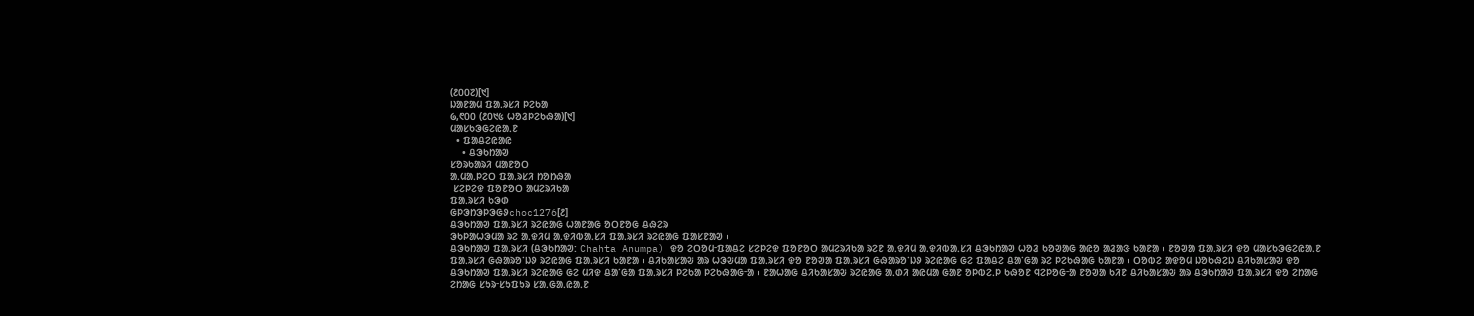(᱒᱐᱐᱗)[᱑]
ᱡᱟᱱᱟᱢ ᱯᱟᱹᱨᱥᱤ ᱞᱮᱠᱟ
᱙,᱖᱐᱐ (᱒᱐᱑᱕ ᱦᱚᱲᱞᱮᱠᱷᱟ)[᱑]
ᱢᱟᱥᱠᱳᱜᱮᱭᱟᱹᱱ
  • ᱯᱟᱪᱮᱭᱟᱭ
    • ᱪᱳᱠᱴᱟᱣ
ᱥᱚᱨᱠᱟᱨᱤ ᱢᱟᱱᱚᱛ
ᱟᱹᱢᱟᱹᱞᱮᱛ ᱯᱟᱹᱨᱥᱤ ᱴᱚᱴᱷᱟ
 ᱥᱮᱞᱮᱫ ᱯᱚᱱᱚᱛ ᱟᱢᱮᱨᱤᱠᱟ
ᱯᱟᱹᱨᱥᱤ ᱠᱳᱰ
ᱜᱞᱳᱴᱳᱞᱳᱜᱽchoc1276[᱒]
ᱪᱳᱠᱴᱟᱣ ᱯᱟᱹᱨᱥᱤ ᱨᱮᱭᱟᱜ ᱦᱟᱱᱟᱜ ᱚᱛᱱᱚᱜ ᱪᱷᱮᱨ
ᱳᱠᱞᱟᱦᱳᱢᱟ ᱨᱮ ᱟᱹᱫᱤᱢ ᱟᱹᱫᱤᱵᱟᱹᱥᱤ ᱯᱟᱹᱨᱥᱤ ᱨᱮᱭᱟᱜ ᱯᱟᱥᱱᱟᱣ ᱾
ᱪᱳᱠᱴᱟᱣ ᱯᱟᱹᱨᱥᱤ (ᱪᱳᱠᱴᱟᱣ: Chahta Anumpa) ᱫᱚ ᱮᱛᱚᱢᱼᱯᱟᱪᱮ ᱥᱮᱞᱮᱫ ᱯᱚᱱᱚᱛ ᱟᱢᱮᱨᱤᱠᱟ ᱨᱮᱱ ᱟᱹᱫᱤᱢ ᱟᱹᱫᱤᱵᱟᱹᱥᱤ ᱪᱳᱠᱴᱟᱣ ᱦᱚᱲ ᱠᱚᱣᱟᱜ ᱟᱭᱚ ᱟᱲᱟᱝ ᱠᱟᱱᱟ ᱾ ᱱᱚᱣᱟ ᱯᱟᱹᱨᱥᱤ ᱫᱚ ᱢᱟᱥᱠᱳᱜᱮᱭᱟᱹᱱ ᱯᱟᱹᱨᱥᱤ ᱜᱷᱟᱨᱚᱸᱡᱽ ᱨᱮᱭᱟᱜ ᱯᱟᱹᱨᱥᱤ ᱠᱟᱱᱟ ᱾ ᱪᱤᱠᱟᱥᱟᱶ ᱟᱨ ᱦᱳᱶᱢᱟ ᱯᱟᱹᱨᱥᱤ ᱫᱚ ᱱᱚᱣᱟ ᱯᱟᱹᱨᱥᱤ ᱜᱷᱟᱨᱚᱸᱡᱽ ᱨᱮᱭᱟᱜ ᱜᱮ ᱯᱟᱪᱮ ᱪᱟᱸᱜᱟ ᱨᱮ ᱞᱮᱠᱷᱟᱜ ᱠᱟᱱᱟ ᱾ ᱛᱚᱵᱮ ᱟᱫᱚᱢ ᱡᱚᱠᱷᱮᱡ ᱪᱤᱠᱟᱥᱟᱶ ᱫᱚ ᱪᱳᱠᱴᱟᱣ ᱯᱟᱹᱨᱥᱤ ᱨᱮᱭᱟᱜ ᱜᱮ ᱢᱤᱫ ᱪᱟᱸᱜᱟ ᱯᱟᱹᱨᱥᱤ ᱞᱮᱠᱟ ᱞᱮᱠᱷᱟᱜᱼᱟ ᱾ ᱱᱟᱦᱟᱜ ᱪᱤᱠᱟᱥᱟᱶ ᱨᱮᱭᱟᱜ ᱟᱹᱰᱤ ᱟᱭᱢᱟ ᱜᱟᱱ ᱚᱞᱵᱮᱹᱞ ᱠᱷᱚᱱ ᱧᱮᱞᱚᱜᱼᱟ ᱱᱚᱣᱟ ᱠᱤᱱ ᱪᱤᱠᱟᱥᱟᱶ ᱟᱨ ᱪᱳᱠᱴᱟᱣ ᱯᱟᱹᱨᱥᱤ ᱫᱚ ᱮᱴᱟᱜ ᱮᱴᱟᱜ ᱥᱩᱨᱼᱥᱩᱯᱩᱨ ᱥᱟᱹᱜᱟᱹᱭᱟᱹᱱ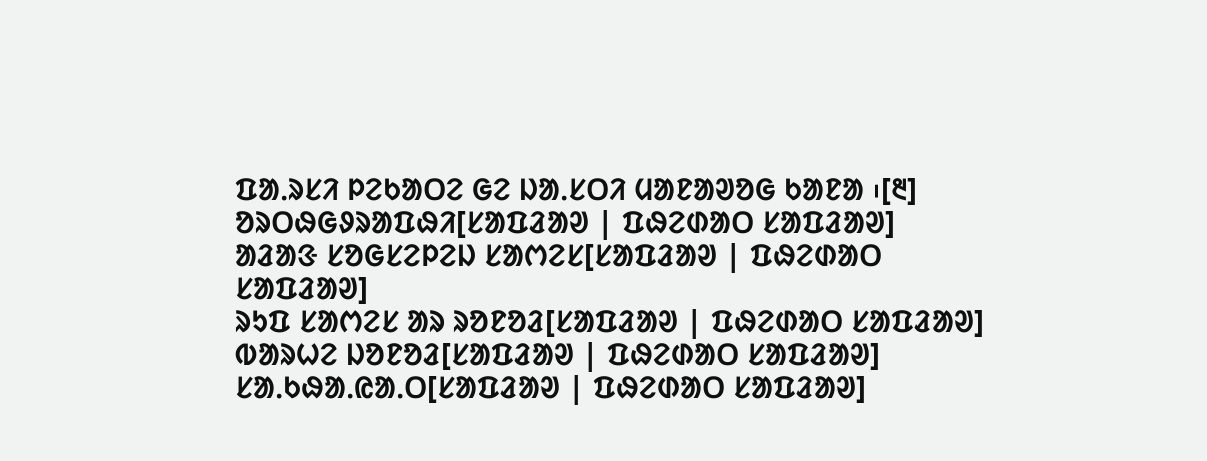ᱯᱟᱹᱨᱥᱤ ᱞᱮᱠᱟᱛᱮ ᱜᱮ ᱡᱟᱹᱥᱛᱤ ᱢᱟᱱᱟᱣᱚᱜ ᱠᱟᱱᱟ ᱾[᱓]
ᱚᱨᱛᱷᱜᱽᱨᱟᱯᱷᱤ[ᱥᱟᱯᱲᱟᱣ | ᱯᱷᱮᱰᱟᱛ ᱥᱟᱯᱲᱟᱣ]
ᱟᱲᱟᱝ ᱥᱚᱜᱥᱮᱞᱮᱡ ᱥᱟᱬᱮᱥ[ᱥᱟᱯᱲᱟᱣ | ᱯᱷᱮᱰᱟᱛ ᱥᱟᱯᱲᱟᱣ]
ᱨᱩᱯ ᱥᱟᱬᱮᱥ ᱟᱨ ᱨᱚᱱᱚᱲ[ᱥᱟᱯᱲᱟᱣ | ᱯᱷᱮᱰᱟᱛ ᱥᱟᱯᱲᱟᱣ]
ᱵᱟᱨᱦᱮ ᱡᱚᱱᱚᱲ[ᱥᱟᱯᱲᱟᱣ | ᱯᱷᱮᱰᱟᱛ ᱥᱟᱯᱲᱟᱣ]
ᱥᱟᱹᱠᱷᱟᱹᱭᱟᱹᱛ[ᱥᱟᱯᱲᱟᱣ | ᱯᱷᱮᱰᱟᱛ ᱥᱟᱯᱲᱟᱣ]